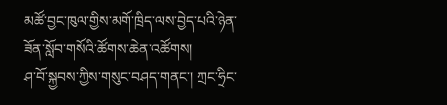མཚོ་བྱང་ཁུལ་གྱིས་མགོ་ཁྲིད་ལས་བྱེད་པའི་ཉེན་ཟོན་སློབ་གསོའི་ཚོགས་ཆེན་འཚོགས།
ཤ་བོ་སྐྱབས་ཀྱིས་གསུང་བཤད་གནང་། ཀྲང་ཧྲིང་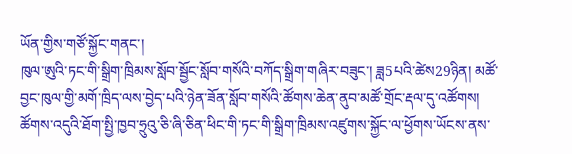ཡོན་གྱིས་གཙོ་སྐྱོང་གནང་།
ཁུལ་ཨུའི་ཏང་གི་སྒྲིག་ཁྲིམས་སློབ་སྦྱོང་སློབ་གསོའི་བཀོད་སྒྲིག་གཞིར་བཟུང་། ཟླ5པའི་ཚེས29ཉིན། མཚོ་བྱང་ཁུལ་གྱི་མགོ་ཁྲིད་ལས་བྱེད་པའི་ཉེན་ཟོན་སློབ་གསོའི་ཚོགས་ཆེན་ནུབ་མཚོ་གྲོང་རྡལ་དུ་འཚོགས། ཚོགས་འདུའི་ཐོག་སྤྱི་ཁྱབ་ཧྲུའུ་ཅི་ཞི་ཅིན་ཕིང་གི་ཏང་གི་སྒྲིག་ཁྲིམས་འཛུགས་སྐྱོང་ལ་ཕྱོགས་ཡོངས་ནས་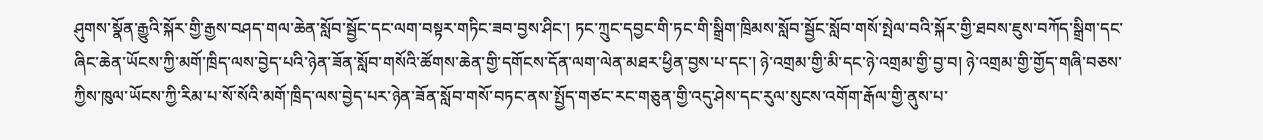ཤུགས་སྣོན་རྒྱུའི་སྐོར་གྱི་རྒྱས་བཤད་གལ་ཆེན་སློབ་སྦྱོང་དང་ལག་བསྟར་གཏིང་ཟབ་བྱས་ཤིང་། ཏང་ཀྲུང་དབྱང་གི་ཏང་གི་སྒྲིག་ཁྲིམས་སློབ་སྦྱོང་སློབ་གསོ་སྤེལ་བའི་སྐོར་གྱི་ཐབས་ཇུས་བཀོད་སྒྲིག་དང་ཞིང་ཆེན་ཡོངས་ཀྱི་མགོ་ཁྲིད་ལས་བྱེད་པའི་ཉེན་ཟོན་སློབ་གསོའི་ཚོགས་ཆེན་གྱི་དགོངས་དོན་ལག་ལེན་མཐར་ཕྱིན་བྱས་པ་དང་། ཉེ་འགྲམ་གྱི་མི་དང་ཉེ་འགྲམ་གྱི་བྱ་བ། ཉེ་འགྲམ་གྱི་གྱོད་གཞི་བཅས་ཀྱིས་ཁུལ་ཡོངས་ཀྱི་རིམ་པ་སོ་སོའི་མགོ་ཁྲིད་ལས་བྱེད་པར་ཉེན་ཟོན་སློབ་གསོ་བཏང་ནས་སྤྱོད་གཙང་རང་གཅུན་གྱི་འདུ་ཤེས་དང་རུལ་སུངས་འགོག་རྒོལ་གྱི་ནུས་པ་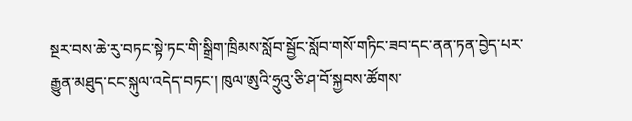སྔར་བས་ཆེ་རུ་བཏང་སྟེ་ཏང་གི་སྒྲིག་ཁྲིམས་སློབ་སྦྱོང་སློབ་གསོ་གཏིང་ཟབ་དང་ནན་ཏན་བྱེད་པར་རྒྱུན་མཐུད་ངང་སྐུལ་འདེད་བཏང་། ཁུལ་ཨུའི་ཧྲུའུ་ཅི་ཤ་བོ་སྐྱབས་ཚོགས་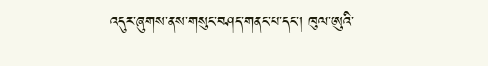འདུར་ཞུགས་ནས་གསུང་བཤད་གནང་པ་དང་། ཁུལ་ཨུའི་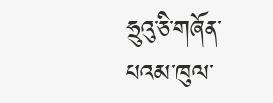ཧྲུའུ་ཅི་གཞོན་པའམ་ཁུལ་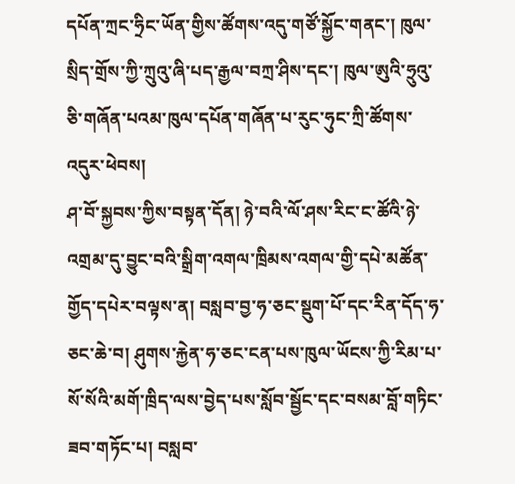དཔོན་ཀྲང་ཧྲིང་ཡོན་གྱིས་ཚོགས་འདུ་གཙོ་སྐྱོང་གནང་། ཁུལ་སྲིད་གྲོས་ཀྱི་ཀྲུའུ་ཞི་པད་རྒྱལ་བཀྲ་ཤིས་དང་། ཁུལ་ཨུའི་ཧྲུའུ་ཅི་གཞོན་པའམ་ཁུལ་དཔོན་གཞོན་པ་རུང་ཧུང་ཀྲི་ཚོགས་འདུར་ཕེབས།
ཤ་བོ་སྐྱབས་ཀྱིས་བསྟན་དོན། ཉེ་བའི་ལོ་ཤས་རིང་ང་ཚོའི་ཉེ་འགྲམ་དུ་བྱུང་བའི་སྒྲིག་འགལ་ཁྲིམས་འགལ་གྱི་དཔེ་མཚོན་གྱོད་དཔེར་བལྟས་ན། བསླབ་བྱ་ཧ་ཅང་སྡུག་པོ་དང་རིན་དོད་ཧ་ཅང་ཆེ་བ། ཤུགས་རྐྱེན་ཧ་ཅང་ངན་པས་ཁུལ་ཡོངས་ཀྱི་རིམ་པ་སོ་སོའི་མགོ་ཁྲིད་ལས་བྱེད་པས་སློབ་སྦྱོང་དང་བསམ་བློ་གཏིང་ཟབ་གཏོང་པ། བསླབ་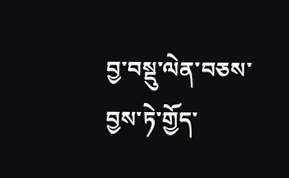བྱ་བསྡུ་ལེན་བཅས་བྱས་ཏེ་གྱོད་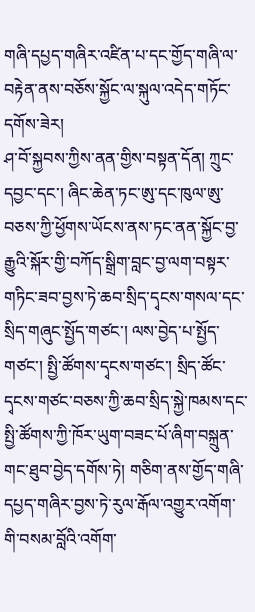གཞི་དཔྱད་གཞིར་འཛིན་པ་དང་གྱོད་གཞི་ལ་བརྟེན་ནས་བཅོས་སྐྱོང་ལ་སྐུལ་འདེད་གཏོང་དགོས་ཟེར།
ཤ་བོ་སྐྱབས་ཀྱིས་ནན་གྱིས་བསྟན་དོན། ཀྲུང་དབྱང་དང་། ཞིང་ཆེན་ཏང་ཨུ་དང་ཁུལ་ཨུ་བཅས་ཀྱི་ཕྱོགས་ཡོངས་ནས་ཏང་ནན་སྐྱོང་བྱ་རྒྱུའི་སྐོར་གྱི་བཀོད་སྒྲིག་བླང་བྱ་ལག་བསྟར་གཏིང་ཟབ་བྱས་ཏེ་ཆབ་སྲིད་དྭངས་གསལ་དང་སྲིད་གཞུང་སྤྱོད་གཙང་། ལས་བྱེད་པ་སྤྱོད་གཙང་། སྤྱི་ཚོགས་དྭངས་གཙང་། སྲིད་ཚོང་དྭངས་གཙང་བཅས་ཀྱི་ཆབ་སྲིད་སྐྱེ་ཁམས་དང་སྤྱི་ཚོགས་ཀྱི་ཁོར་ཡུག་བཟང་པོ་ཞིག་བསྐྲུན་གང་ཐུབ་བྱེད་དགོས་ཏེ། གཅིག་ནས་གྱོད་གཞི་དཔྱད་གཞིར་བྱས་ཏེ་རུལ་རྒོལ་འགྱུར་འགོག་གི་བསམ་བློའི་འགོག་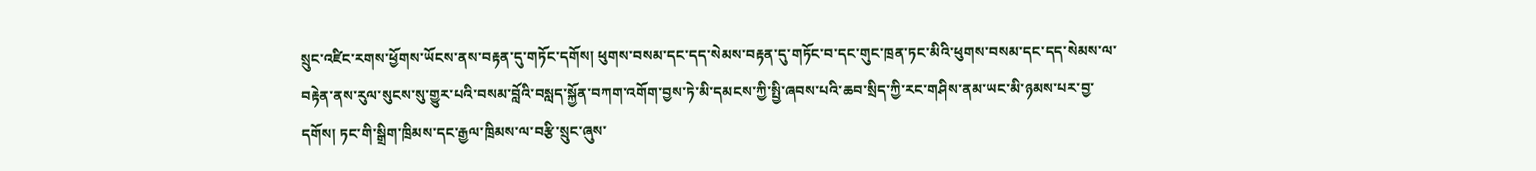སྲུང་འཛིང་རགས་ཕྱོགས་ཡོངས་ནས་བརྟན་དུ་གཏོང་དགོས། ཕུགས་བསམ་དང་དད་སེམས་བརྟན་དུ་གཏོང་བ་དང་གུང་ཁྲན་ཏང་མིའི་ཕུགས་བསམ་དང་དད་སེམས་ལ་བརྟེན་ནས་རུལ་སུངས་སུ་གྱུར་པའི་བསམ་བློའི་བསླད་སྐྱོན་བཀག་འགོག་བྱས་ཏེ་མི་དམངས་ཀྱི་སྤྱི་ཞབས་པའི་ཆབ་སྲིད་ཀྱི་རང་གཤིས་ནམ་ཡང་མི་ཉམས་པར་བྱ་དགོས། ཏང་གི་སྒྲིག་ཁྲིམས་དང་རྒྱལ་ཁྲིམས་ལ་བརྩི་སྲུང་ཞུས་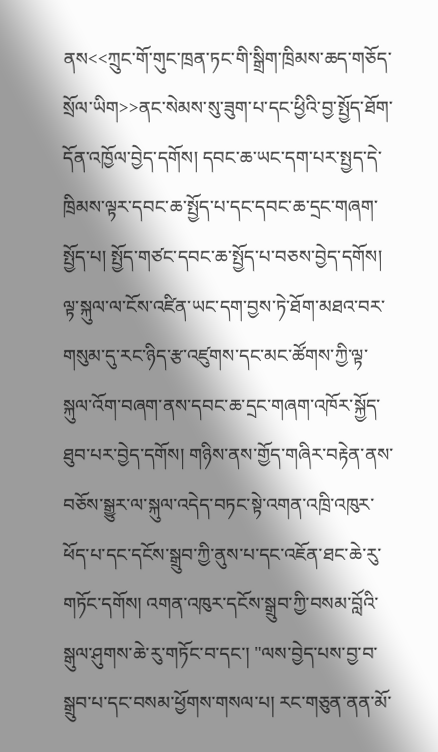ནས<<ཀྲུང་གོ་གུང་ཁྲན་ཏང་གི་སྒྲིག་ཁྲིམས་ཆད་གཅོད་སྲོལ་ཡིག>>ནང་སེམས་སུ་ཟུག་པ་དང་ཕྱིའི་བྱ་སྤྱོད་ཐོག་དོན་འཁྱོལ་བྱེད་དགོས། དབང་ཆ་ཡང་དག་པར་སྤྱད་དེ་ཁྲིམས་ལྟར་དབང་ཆ་སྤྱོད་པ་དང་དབང་ཆ་དྲང་གཞག་སྤྱོད་པ། སྤྱོད་གཙང་དབང་ཆ་སྤྱོད་པ་བཅས་བྱེད་དགོས། ལྟ་སྐུལ་ལ་ངོས་འཛིན་ཡང་དག་བྱས་ཏེ་ཐོག་མཐའ་བར་གསུམ་དུ་རང་ཉིད་རྩ་འཛུགས་དང་མང་ཚོགས་ཀྱི་ལྟ་སྐུལ་འོག་བཞག་ནས་དབང་ཆ་དྲང་གཞག་འཁོར་སྐྱོད་ཐུབ་པར་བྱེད་དགོས། གཉིས་ནས་གྱོད་གཞིར་བརྟེན་ནས་བཅོས་སྒྱུར་ལ་སྐུལ་འདེད་བཏང་སྟེ་འགན་འཁྲི་འཁུར་ཕོད་པ་དང་དངོས་སྒྲུབ་ཀྱི་ནུས་པ་དང་འཇོན་ཐང་ཆེ་རུ་གཏོང་དགོས། འགན་འཁུར་དངོས་སྒྲུབ་ཀྱི་བསམ་བློའི་སྒུལ་ཤུགས་ཆེ་རུ་གཏོང་བ་དང་། "ལས་བྱེད་པས་བྱ་བ་སྒྲུབ་པ་དང་བསམ་ཕྱོགས་གསལ་པ། རང་གཅུན་ནན་མོ་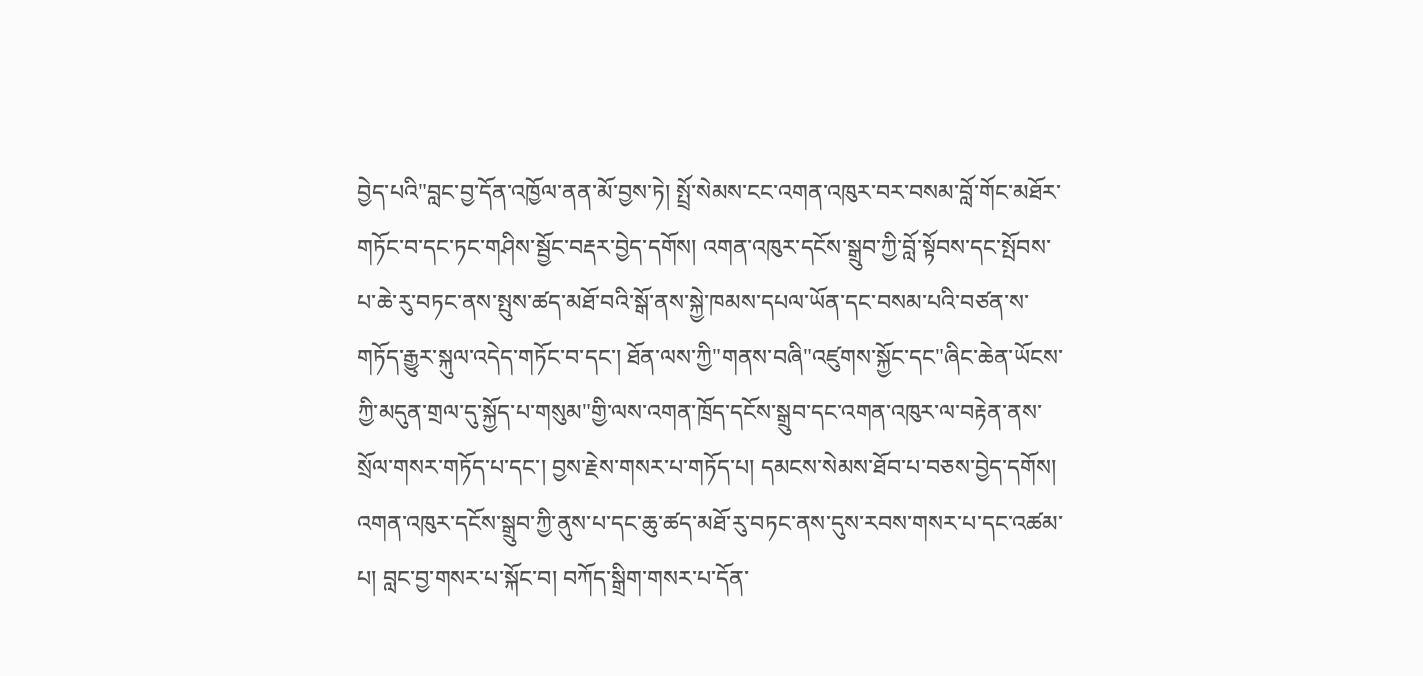བྱེད་པའི"བླང་བྱ་དོན་འཁྱོལ་ནན་མོ་བྱས་ཏེ། སྤྲོ་སེམས་ངང་འགན་འཁུར་བར་བསམ་བློ་གོང་མཐོར་གཏོང་བ་དང་ཏང་གཤིས་སྦྱོང་བརྡར་བྱེད་དགོས། འགན་འཁུར་དངོས་སྒྲུབ་ཀྱི་བློ་སྟོབས་དང་སྤོབས་པ་ཆེ་རུ་བཏང་ནས་སྤུས་ཚད་མཐོ་བའི་སྒོ་ནས་སྐྱེ་ཁམས་དཔལ་ཡོན་དང་བསམ་པའི་བཙན་ས་གཏོད་རྒྱུར་སྐུལ་འདེད་གཏོང་བ་དང་། ཐོན་ལས་ཀྱི"གནས་བཞི"འཛུགས་སྐྱོང་དང"ཞིང་ཆེན་ཡོངས་ཀྱི་མདུན་གྲལ་དུ་སྐྱོད་པ་གསུམ"གྱི་ལས་འགན་ཁྲོད་དངོས་སྒྲུབ་དང་འགན་འཁུར་ལ་བརྟེན་ནས་སྲོལ་གསར་གཏོད་པ་དང་། བྱས་རྗེས་གསར་པ་གཏོད་པ། དམངས་སེམས་ཐོབ་པ་བཅས་བྱེད་དགོས། འགན་འཁུར་དངོས་སྒྲུབ་ཀྱི་ནུས་པ་དང་ཆུ་ཚད་མཐོ་རུ་བཏང་ནས་དུས་རབས་གསར་པ་དང་འཚམ་པ། བླང་བྱ་གསར་པ་སྐོང་བ། བཀོད་སྒྲིག་གསར་པ་དོན་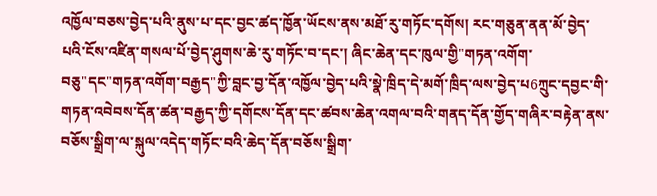འཁྱོལ་བཅས་བྱེད་པའི་ནུས་པ་དང་བྱང་ཚད་ཁྱོན་ཡོངས་ནས་མཐོ་རུ་གཏོང་དགོས། རང་གཅུན་ནན་མོ་བྱེད་པའི་ངོས་འཛིན་གསལ་པོ་བྱེད་ཤུགས་ཆེ་རུ་གཏོང་བ་དང་། ཞིང་ཆེན་དང་ཁུལ་གྱི"གཏན་འགོག་བཅུ"དང"གཏན་འགོག་བརྒྱད"ཀྱི་བླང་བྱ་དོན་འཁྱོལ་བྱེད་པའི་སྣེ་ཁྲིད་དེ་མགོ་ཁྲིད་ལས་བྱེད་པ6ཀྲུང་དབྱང་གི་གཏན་འབེབས་དོན་ཚན་བརྒྱད་ཀྱི་དགོངས་དོན་དང་ཚབས་ཆེན་འགལ་བའི་གནད་དོན་གྱོད་གཞིར་བརྟེན་ནས་བཅོས་སྒྲིག་ལ་སྐུལ་འདེད་གཏོང་བའི་ཆེད་དོན་བཅོས་སྒྲིག་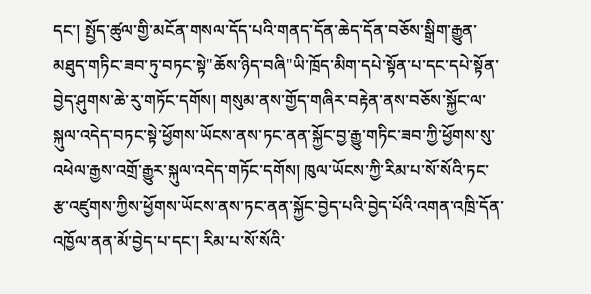དང་། སྤྱོད་ཚུལ་གྱི་མངོན་གསལ་དོད་པའི་གནད་དོན་ཆེད་དོན་བཅོས་སྒྲིག་རྒྱུན་མཐུད་གཏིང་ཟབ་ཏུ་བཏང་སྟེ"ཆོས་ཉིད་བཞི"ཡི་ཁྲོད་མིག་དཔེ་སྟོན་པ་དང་དཔེ་སྟོན་བྱེད་ཤུགས་ཆེ་རུ་གཏོང་དགོས། གསུམ་ནས་གྱོད་གཞིར་བརྟེན་ནས་བཅོས་སྐྱོང་ལ་སྐུལ་འདེད་བཏང་སྟེ་ཕྱོགས་ཡོངས་ནས་ཏང་ནན་སྐྱོང་བྱ་རྒྱུ་གཏིང་ཟབ་ཀྱི་ཕྱོགས་སུ་འཕེལ་རྒྱས་འགྲོ་རྒྱུར་སྐུལ་འདེད་གཏོང་དགོས། ཁུལ་ཡོངས་ཀྱི་རིམ་པ་སོ་སོའི་ཏང་རྩ་འཛུགས་ཀྱིས་ཕྱོགས་ཡོངས་ནས་ཏང་ནན་སྐྱོང་བྱེད་པའི་བྱེད་པོའི་འགན་འཁྲི་དོན་འཁྱོལ་ནན་མོ་བྱེད་པ་དང་། རིམ་པ་སོ་སོའི་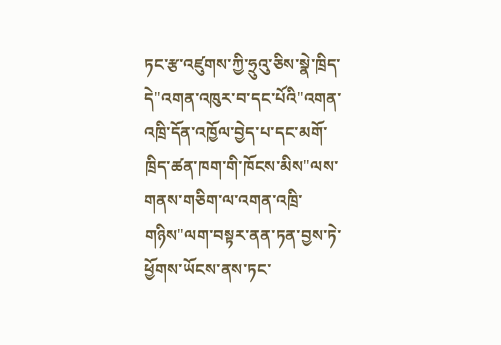ཏང་རྩ་འཛུགས་ཀྱི་ཧྲུའུ་ཅིས་སྣེ་ཁྲིད་དེ"འགན་འཁུར་བ་དང་པོའི"འགན་འཁྲི་དོན་འཁྱོལ་བྱེད་པ་དང་མགོ་ཁྲིད་ཚན་ཁག་གི་ཁོངས་མིས"ལས་གནས་གཅིག་ལ་འགན་འཁྲི་གཉིས"ལག་བསྟར་ནན་ཏན་བྱས་ཏེ་ཕྱོགས་ཡོངས་ནས་ཏང་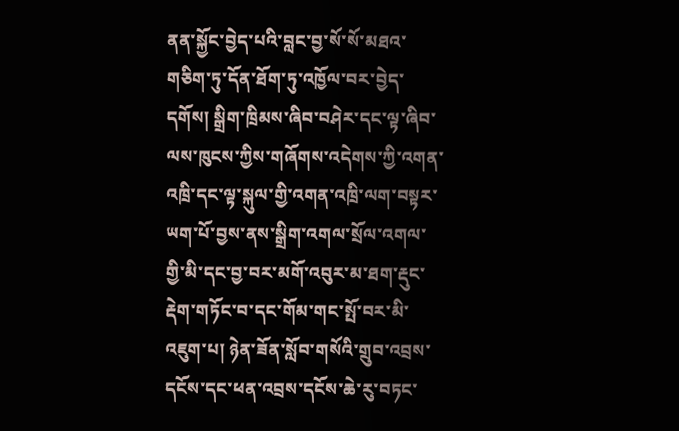ནན་སྐྱོང་བྱེད་པའི་བླང་བྱ་སོ་སོ་མཐའ་གཅིག་ཏུ་དོན་ཐོག་ཏུ་འཁྱོལ་བར་བྱེད་དགོས། སྒྲིག་ཁྲིམས་ཞིབ་བཤེར་དང་ལྟ་ཞིབ་ལས་ཁུངས་ཀྱིས་གཞོགས་འདེགས་ཀྱི་འགན་འཁྲི་དང་ལྟ་སྐུལ་གྱི་འགན་འཁྲི་ལག་བསྟར་ཡག་པོ་བྱས་ནས་སྒྲིག་འགལ་སྲོལ་འགལ་གྱི་མི་དང་བྱ་བར་མགོ་འབུར་མ་ཐག་རྡུང་རྡེག་གཏོང་བ་དང་གོམ་གང་སྤོ་བར་མི་འཇུག་པ། ཉེན་ཟོན་སློབ་གསོའི་གྲུབ་འབྲས་དངོས་དང་ཕན་འབྲས་དངོས་ཆེ་རུ་བཏང་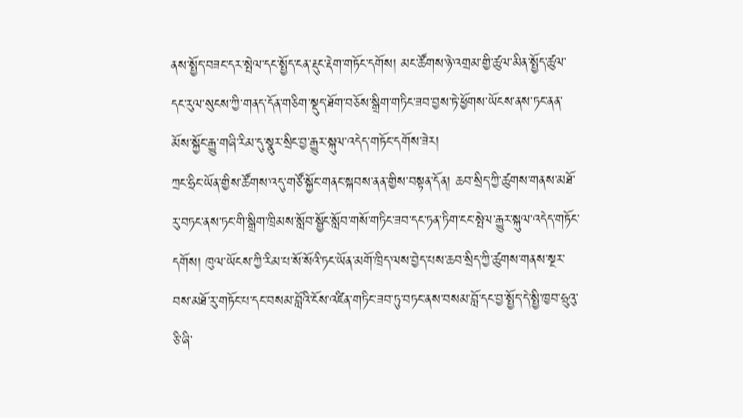ནས་སྤྱོད་བཟང་དར་སྤེལ་དང་སྤྱོད་ངན་རྡུང་རྡེག་གཏོང་དགོས། མང་ཚོགས་ཉེ་འགྲམ་གྱི་ཚུལ་མིན་སྤྱོད་ཚུལ་དང་རུལ་སུངས་ཀྱི་གནད་དོན་གཅིག་སྡུད་ཐོག་བཅོས་སྒྲིག་གཏིང་ཟབ་བྱས་ཏེ་ཕྱོགས་ཡོངས་ནས་ཏང་ནན་མོས་སྐྱོང་རྒྱུ་གཞི་རིམ་དུ་སྣུར་སྲིང་བྱ་རྒྱུར་སྐུལ་འདེད་གཏོང་དགོས་ཟེར།
ཀྲང་ཧྲིང་ཡོན་གྱིས་ཚོགས་འདུ་གཙོ་སྐྱོང་གནང་སྐབས་ནན་གྱིས་བསྟན་དོན། ཆབ་སྲིད་ཀྱི་ཚུགས་གནས་མཐོ་རུ་བཏང་ནས་ཏང་གི་སྒྲིག་ཁྲིམས་སློབ་སྦྱོང་སློབ་གསོ་གཏིང་ཟབ་དང་ཏན་ཏིག་ངང་སྤེལ་རྒྱུར་སྐུལ་འདེད་གཏོང་དགོས། ཁུལ་ཡོངས་ཀྱི་རིམ་པ་སོ་སོའི་ཏང་ཡོན་མགོ་ཁྲིད་ལས་བྱེད་པས་ཆབ་སྲིད་ཀྱི་ཚུགས་གནས་སྔར་བས་མཐོ་རུ་གཏོང་པ་དང་བསམ་བློའི་ངོས་འཛིན་གཏིང་ཟབ་ཏུ་བཏང་ནས་བསམ་བློ་དང་བྱ་སྤྱོད་དེ་སྤྱི་ཁྱབ་ཧྲུའུ་ཅི་ཞི་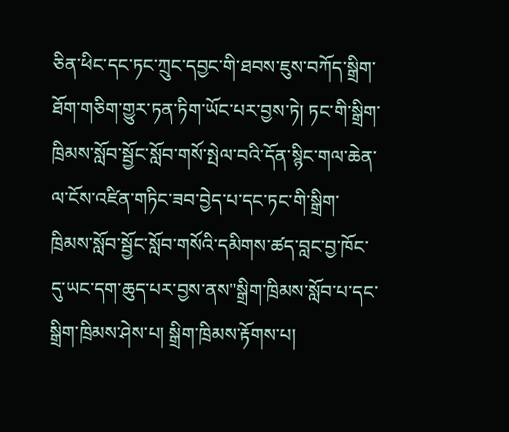ཅིན་ཕིང་དང་ཏང་ཀྲུང་དབྱང་གི་ཐབས་ཇུས་བཀོད་སྒྲིག་ཐོག་གཅིག་གྱུར་ཏན་ཏིག་ཡོང་པར་བྱས་ཏེ། ཏང་གི་སྒྲིག་ཁྲིམས་སློབ་སྦྱོང་སློབ་གསོ་སྤེལ་བའི་དོན་སྙིང་གལ་ཆེན་ལ་ངོས་འཛིན་གཏིང་ཟབ་བྱེད་པ་དང་ཏང་གི་སྒྲིག་ཁྲིམས་སློབ་སྦྱོང་སློབ་གསོའི་དམིགས་ཚད་བླང་བྱ་ཁོང་དུ་ཡང་དག་ཆུད་པར་བྱས་ནས"སྒྲིག་ཁྲིམས་སློབ་པ་དང་སྒྲིག་ཁྲིམས་ཤེས་པ། སྒྲིག་ཁྲིམས་རྟོགས་པ།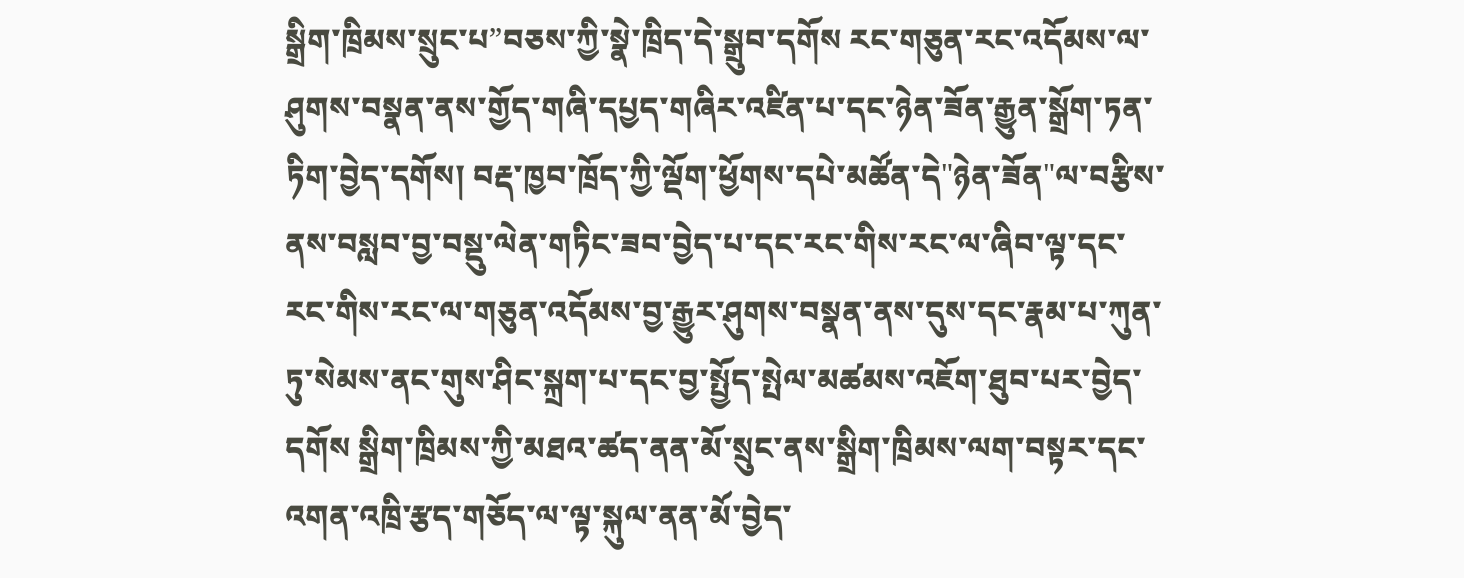སྒྲིག་ཁྲིམས་སྲུང་པ”བཅས་ཀྱི་སྣེ་ཁྲིད་དེ་སྒྲུབ་དགོས རང་གཅུན་རང་འདོམས་ལ་ཤུགས་བསྣན་ནས་གྱོད་གཞི་དཔྱད་གཞིར་འཛིན་པ་དང་ཉེན་ཟོན་རྒྱུན་སྒྲོག་ཏན་ཏིག་བྱེད་དགོས། བརྡ་ཁྱབ་ཁྲོད་ཀྱི་ལྡོག་ཕྱོགས་དཔེ་མཚོན་དེ"ཉེན་ཟོན"ལ་བརྩིས་ནས་བསླབ་བྱ་བསྡུ་ལེན་གཏིང་ཟབ་བྱེད་པ་དང་རང་གིས་རང་ལ་ཞིབ་ལྟ་དང་རང་གིས་རང་ལ་གཅུན་འདོམས་བྱ་རྒྱུར་ཤུགས་བསྣན་ནས་དུས་དང་རྣམ་པ་ཀུན་ཏུ་སེམས་ནང་གུས་ཤིང་སྐྲག་པ་དང་བྱ་སྤྱོད་སྤེལ་མཚམས་འཇོག་ཐུབ་པར་བྱེད་དགོས སྒྲིག་ཁྲིམས་ཀྱི་མཐའ་ཚད་ནན་མོ་སྲུང་ནས་སྒྲིག་ཁྲིམས་ལག་བསྟར་དང་འགན་འཁྲི་རྩད་གཅོད་ལ་ལྟ་སྐུལ་ནན་མོ་བྱེད་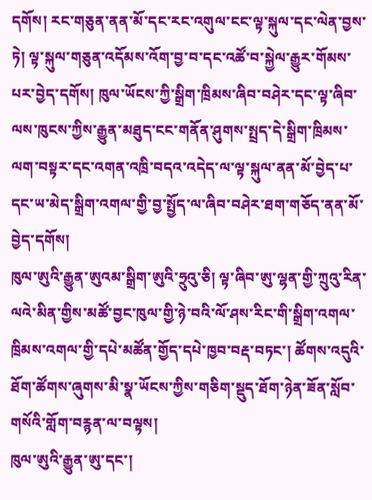དགོས། རང་གཅུན་ནན་མོ་དང་རང་འགུལ་ངང་ལྟ་སྐུལ་དང་ལེན་བྱས་ཏེ། ལྟ་སྐུལ་གཅུན་འདོམས་འོག་བྱ་བ་དང་འཚོ་བ་སྐྱེལ་རྒྱུར་གོམས་པར་བྱེད་དགོས། ཁུལ་ཡོངས་ཀྱི་སྒྲིག་ཁྲིམས་ཞིབ་བཤེར་དང་ལྟ་ཞིབ་ལས་ཁུངས་ཀྱིས་རྒྱུན་མཐུད་ངང་གནོན་ཤུགས་སྤྲད་དེ་སྒྲིག་ཁྲིམས་ལག་བསྟར་དང་འགན་འཁྲི་བདའ་འདེད་ལ་ལྟ་སྐུལ་ནན་མོ་བྱེད་པ་དང་ཡ་མེད་སྒྲིག་འགལ་གྱི་བྱ་སྤྱོད་ལ་ཞིབ་བཤེར་ཐག་གཅོད་ནན་མོ་བྱེད་དགོས།
ཁུལ་ཨུའི་རྒྱུན་ཨུའམ་སྒྲིག་ཨུའི་ཧྲུའུ་ཅི། ལྟ་ཞིབ་ཨུ་ལྷན་གྱི་ཀྲུའུ་རིན་ལའེ་མིན་གྱིས་མཚོ་བྱང་ཁུལ་གྱི་ཉེ་བའི་ལོ་ཤས་རིང་གི་སྒྲིག་འགལ་ཁྲིམས་འགལ་གྱི་དཔེ་མཚོན་གྱོད་དཔེ་ཁྱབ་བརྡ་བཏང་། ཚོགས་འདུའི་ཐོག་ཚོགས་ཞུགས་མི་སྣ་ཡོངས་ཀྱིས་གཅིག་སྡུད་ཐོག་ཉེན་ཟོན་སློབ་གསོའི་གློག་བརྙན་ལ་བལྟས།
ཁུལ་ཨུའི་རྒྱུན་ཨུ་དང་།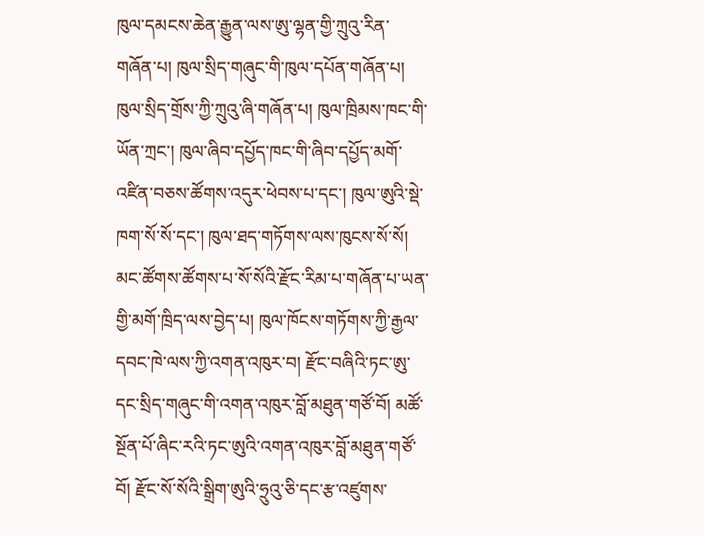ཁུལ་དམངས་ཆེན་རྒྱུན་ལས་ཨུ་ལྷན་གྱི་ཀྲུའུ་རིན་གཞོན་པ། ཁུལ་སྲིད་གཞུང་གི་ཁུལ་དཔོན་གཞོན་པ། ཁུལ་སྲིད་གྲོས་ཀྱི་ཀྲུའུ་ཞི་གཞོན་པ། ཁུལ་ཁྲིམས་ཁང་གི་ཡོན་ཀྲང་། ཁུལ་ཞིབ་དཔྱོད་ཁང་གི་ཞིབ་དཔྱོད་མགོ་འཛིན་བཅས་ཚོགས་འདུར་ཕེབས་པ་དང་། ཁུལ་ཨུའི་སྡེ་ཁག་སོ་སོ་དང་། ཁུལ་ཐད་གཏོགས་ལས་ཁུངས་སོ་སོ། མང་ཚོགས་ཚོགས་པ་སོ་སོའི་རྫོང་རིམ་པ་གཞོན་པ་ཡན་གྱི་མགོ་ཁྲིད་ལས་བྱེད་པ། ཁུལ་ཁོངས་གཏོགས་ཀྱི་རྒྱལ་དབང་ཁེ་ལས་ཀྱི་འགན་འཁུར་བ། རྫོང་བཞིའི་ཏང་ཨུ་དང་སྲིད་གཞུང་གི་འགན་འཁུར་བློ་མཐུན་གཙོ་བོ། མཚོ་སྔོན་པོ་ཞིང་རའི་ཏང་ཨུའི་འགན་འཁུར་བློ་མཐུན་གཙོ་བོ། རྫོང་སོ་སོའི་སྒྲིག་ཨུའི་ཧྲུའུ་ཅི་དང་རྩ་འཛུགས་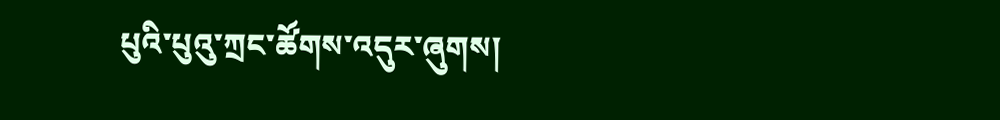པུའི་པུའུ་ཀྲང་ཚོགས་འདུར་ཞུགས།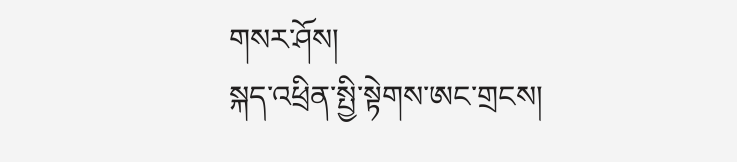གསར་ཤོས།
སྐད་འཕྲིན་སྤྱི་སྟེགས་ཨང་གྲངས།